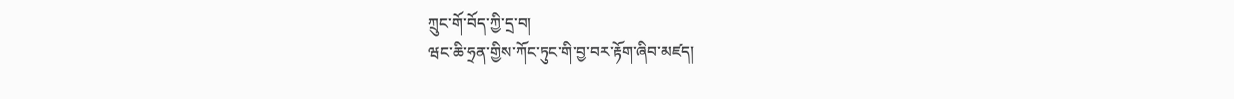ཀྲུང་གོ་བོད་ཀྱི་དྲ་བ།
ཝང་ཆི་ཧྲན་གྱིས་ཀོང་ཏུང་གི་བྱ་བར་རྟོག་ཞིབ་མཛད།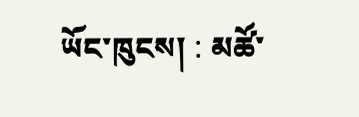ཡོང་ཁུངས། : མཚོ་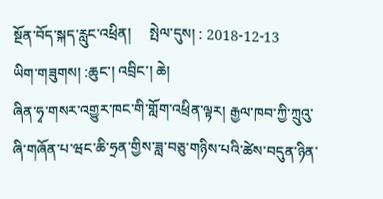སྔོན་བོད་སྐད་རླུང་འཕྲིན།     སྤེལ་དུས། : 2018-12-13
ཡིག་གཟུགས། :ཆུང་། འབྲིང་། ཆེ།
ཞིན་ཧྭ་གསར་འགྱུར་ཁང་གི་གློག་འཕྲིན་ལྟར། རྒྱལ་ཁབ་ཀྱི་ཀྲུའུ་ཞི་གཞོན་པ་ཝང་ཆི་ཧྲན་གྱིས་ཟླ་བཅུ་གཉིས་པའི་ཚེས་བདུན་ཉིན་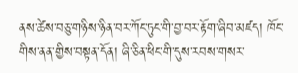ནས་ཚེས་བཅུ་གཉིས་ཉིན་བར་ཀོང་ཏུང་གི་བྱ་བར་རྟོག་ཞིབ་མཛད། ཁོང་གིས་ནན་གྱིས་བསྟན་དོན། ཞི་ཅིན་ཕིང་གི་དུས་རབས་གསར་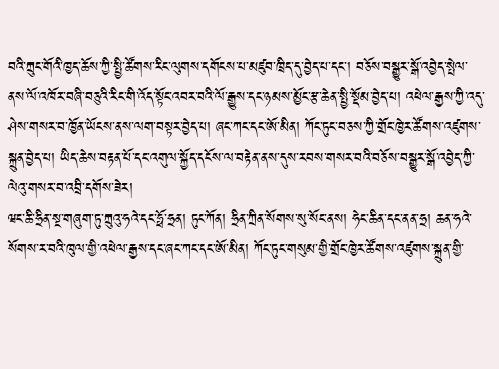བའི་ཀྲུང་གོའི་ཁྱད་ཆོས་ཀྱི་སྤྱི་ཚོགས་རིང་ལུགས་དགོངས་པ་མཛུབ་ཁྲིད་དུ་བྱེད་པ་དང་། བཅོས་བསྒྱུར་སྒོ་འབྱེད་སྤེལ་ནས་ལོ་འཁོར་བཞི་བཅུའི་རིང་གི་འོད་སྟོང་འབར་བའི་ལོ་རྒྱུས་དང་ཉམས་མྱོང་རྩ་ཆེན་སྤྱི་སྡོམ་བྱེད་པ། འཕེལ་རྒྱས་ཀྱི་འདུ་ཤེས་གསར་བ་ཁྱོན་ཡོངས་ནས་ལག་བསྟར་བྱེད་པ། ཞང་ཀང་དང་ཨོ་མིན། ཀོང་ཏུང་བཅས་ཀྱི་གྲོང་ཁྱེར་ཚོགས་འཛུགས་སྐྲུན་བྱེད་པ། ཡིད་ཆེས་བརྟན་པོ་དང་འགུལ་སྐྱོད་དངོས་ལ་བརྟེན་ནས་དུས་རབས་གསར་བའི་བཅོས་བསྒྱུར་སྒོ་འབྱེད་ཀྱི་ལེའུ་གསར་བ་འབྲི་དགོས་ཟེར།
ཝང་ཆི་ཧྲིན་སྔ་གཞུག་ཏུ་ཀྲུའུ་ཧའེ་དང་ཧྥོ་ཧྲན། ཏུང་ཀོན། ཧྲིན་ཀྲིན་སོགས་སུ་སོང་ནས། ཧེང་ཆིན་དང་ནན་ཧྲ། ཆན་ཧའེ་སོགས་ར་བའི་ཁུལ་གྱི་འཕེལ་རྒྱས་དང་ཞང་ཀང་དང་ཨོ་མིན། ཀོང་ཏུང་གསུམ་གྱི་གྲོང་ཁྱེར་ཚོགས་འཛུགས་སྐྲུན་གྱི་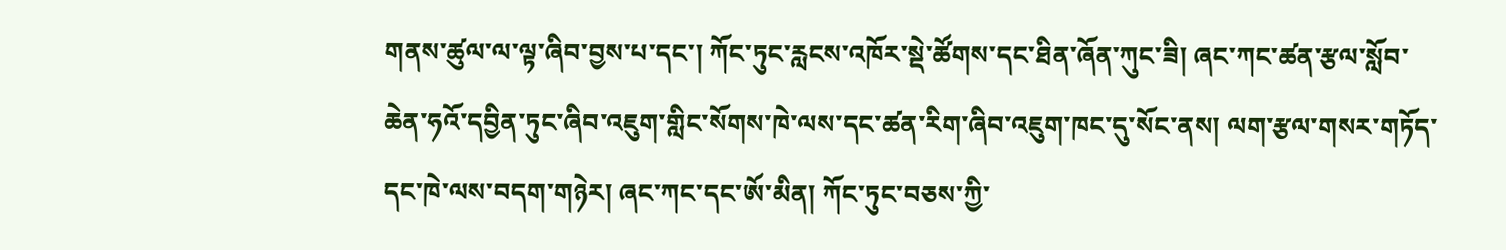གནས་ཚུལ་ལ་ལྟ་ཞིབ་བྱས་པ་དང་། ཀོང་ཏུང་རླངས་འཁོར་སྡེ་ཚོགས་དང་ཐིན་ཞོན་ཀུང་ཟི། ཞང་ཀང་ཚན་རྩལ་སློབ་ཆེན་ཧའོ་དབྱིན་ཏུང་ཞིབ་འཇུག་གླིང་སོགས་ཁེ་ལས་དང་ཚན་རིག་ཞིབ་འཇུག་ཁང་དུ་སོང་ནས། ལག་རྩལ་གསར་གཏོད་དང་ཁེ་ལས་བདག་གཉེར། ཞང་ཀང་དང་ཨོ་མིན། ཀོང་ཏུང་བཅས་ཀྱི་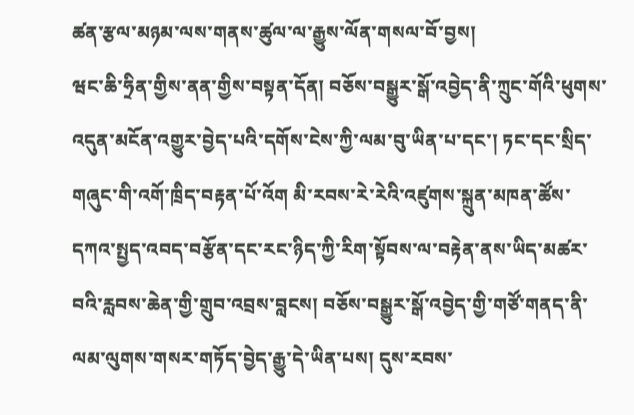ཚན་རྩལ་མཉམ་ལས་གནས་ཚུལ་ལ་རྒྱུས་ལོན་གསལ་བོ་བྱས།
ཝང་ཆི་ཧྲིན་གྱིས་ནན་གྱིས་བསྟན་དོན། བཅོས་བསྒྱུར་སྒོ་འབྱེད་ནི་ཀྲུང་གོའི་ཕུགས་འདུན་མངོན་འགྱུར་བྱེད་པའི་དགོས་ངེས་ཀྱི་ལམ་བུ་ཡིན་པ་དང་། ཏང་དང་སྲིད་གཞུང་གི་འགོ་ཁྲིད་བརྟན་པོ་འོག མི་རབས་རེ་རེའི་འཛུགས་སྐྲུན་མཁན་ཚོས་དཀའ་སྤྱད་འབད་བརྩོན་དང་རང་ཉིད་ཀྱི་རིག་སྟོབས་ལ་བརྟེན་ནས་ཡིད་མཚར་བའི་རླབས་ཆེན་གྱི་གྲུབ་འབྲས་བླངས། བཅོས་བསྒྱུར་སྒོ་འབྱེད་གྱི་གཙོ་གནད་ནི་ལམ་ལུགས་གསར་གཏོད་བྱེད་རྒྱུ་དེ་ཡིན་པས། དུས་རབས་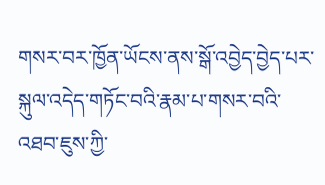གསར་བར་ཁྱོན་ཡོངས་ནས་སྒོ་འབྱེད་བྱེད་པར་སྐུལ་འདེད་གཏོང་བའི་རྣམ་པ་གསར་བའི་འཐབ་ཇུས་ཀྱི་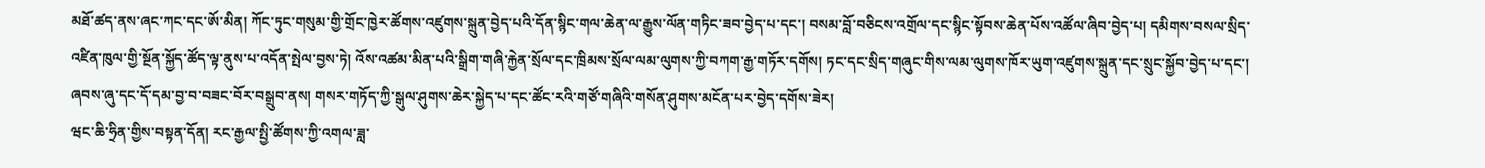མཐོ་ཚད་ནས་ཞང་ཀང་དང་ཨོ་མིན། ཀོང་ཏུང་གསུམ་གྱི་གྲོང་ཁྱེར་ཚོགས་འཛུགས་སྐྲུན་བྱེད་པའི་དོན་སྙིང་གལ་ཆེན་ལ་རྒྱུས་ལོན་གཏིང་ཟབ་བྱེད་པ་དང་། བསམ་བློ་བཅིངས་འགྲོལ་དང་སྙིང་སྟོབས་ཆེན་པོས་འཚོལ་ཞིབ་བྱེད་པ། དམིགས་བསལ་སྲིད་འཛིན་ཁུལ་གྱི་སྔོན་སྐྱོད་ཚོད་ལྟ་ནུས་པ་འདོན་སྤེལ་བྱས་ཏེ། འོས་འཚམ་མིན་པའི་སྒྲིག་གཞི་རྐྱེན་སྲོལ་དང་ཁྲིམས་སྲོལ་ལམ་ལུགས་ཀྱི་བཀག་རྒྱ་གཏོར་དགོས། ཏང་དང་སྲིད་གཞུང་གིས་ལམ་ལུགས་ཁོར་ཡུག་འཛུགས་སྐྲུན་དང་སྲུང་སྐྱོབ་བྱེད་པ་དང་། ཞབས་ཞུ་དང་དོ་དམ་བྱ་བ་བཟང་བོར་བསྒྲུབ་ནས། གསར་གཏོད་ཀྱི་སྒུལ་ཤུགས་ཆེར་སྐྱེད་པ་དང་ཚོང་རའི་གཙོ་གཞིའི་གསོན་ཤུགས་མངོན་པར་བྱེད་དགོས་ཟེར།
ཝང་ཆི་ཧྲིན་གྱིས་བསྟན་དོན། རང་རྒྱལ་སྤྱི་ཚོགས་ཀྱི་འགལ་ཟླ་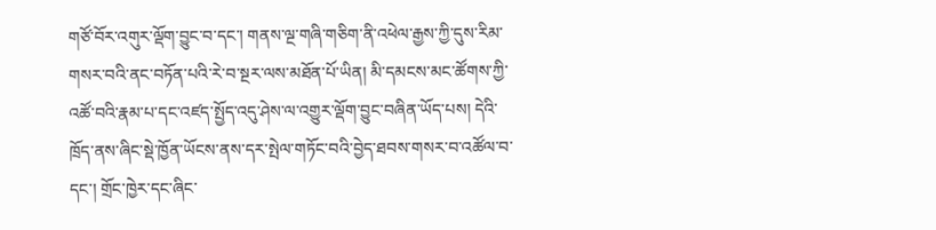གཙོ་བོར་འགུར་ལྡོག་བྱུང་བ་དང་། གནས་ལྔ་གཞི་གཅིག་ནི་འཕེལ་རྒྱས་ཀྱི་དུས་རིམ་གསར་བའི་ནང་བཏོན་པའི་རེ་བ་སྔར་ལས་མཐོན་པོ་ཡིན། མི་དམངས་མང་ཚོགས་ཀྱི་འཚོ་བའི་རྣམ་པ་དང་འཛད་སྤྱོད་འདུ་ཤེས་ལ་འགྱུར་ལྡོག་བྱུང་བཞིན་ཡོད་པས། དེའི་ཁྲོད་ནས་ཞིང་སྡེ་ཁྱོན་ཡོངས་ནས་དར་སྤེལ་གཏོང་བའི་བྱེད་ཐབས་གསར་བ་འཚོལ་བ་དང་། གྲོང་ཁྱེར་དང་ཞིང་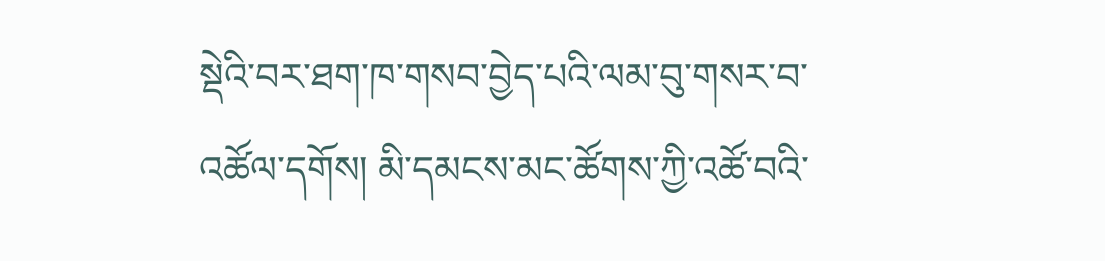སྡེའི་བར་ཐག་ཁ་གསབ་བྱེད་པའི་ལམ་བུ་གསར་བ་འཚོལ་དགོས། མི་དམངས་མང་ཚོགས་ཀྱི་འཚོ་བའི་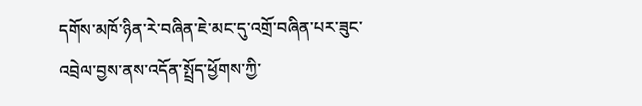དགོས་མཁོ་ཉིན་རེ་བཞིན་ཇེ་མང་དུ་འགྲོ་བཞིན་པར་ཟུང་འབྲེལ་བྱས་ནས་འདོན་སྤྲོད་ཕྱོགས་ཀྱི་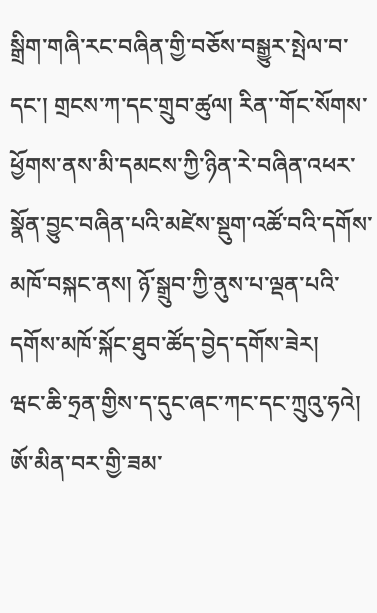སྒྲིག་གཞི་རང་བཞིན་གྱི་བཅོས་བསྒྱུར་སྤེལ་བ་དང་། གྲངས་ཀ་དང་གྲུབ་ཚུལ། རིན་་གོང་སོགས་ཕྱོགས་ནས་མི་དམངས་ཀྱི་ཉིན་རེ་བཞིན་འཕར་སྣོན་བྱུང་བཞིན་པའི་མཛེས་སྡུག་འཚོ་བའི་དགོས་མཁོ་བསྐང་ནས། ཉོ་སྒྲུབ་ཀྱི་ནུས་པ་ལྡན་པའི་དགོས་མཁོ་སྐོང་ཐུབ་ཚོད་བྱེད་དགོས་ཟེར།
ཝང་ཆི་ཧྲན་གྱིས་ད་དུང་ཞང་ཀང་དང་ཀྲུའུ་ཧའེ། ཨོ་མིན་བར་གྱི་ཟམ་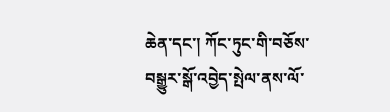ཆེན་དང་། ཀོང་ཏུང་གི་བཅོས་བསྒྱུར་སྒོ་འབྱེད་སྤེལ་ནས་ལོ་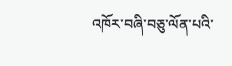འཁོར་བཞི་བཅུ་ལོན་པའི་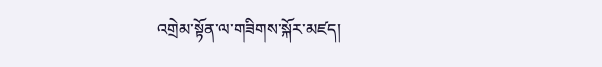འགྲེམ་སྟོན་ལ་གཟིགས་སྐོར་མཛད།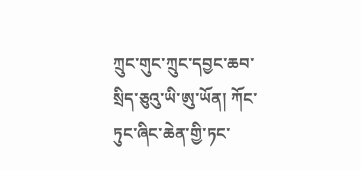ཀྲུང་གུང་ཀྲུང་དབྱང་ཆབ་སྲིད་ཅུའུ་ཡི་ཨུ་ཡོན། ཀོང་ཏུང་ཞིང་ཆེན་གྱི་ཏང་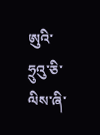ཨུའི་ཧྲུའུ་ཅི་ལིས་ཞི་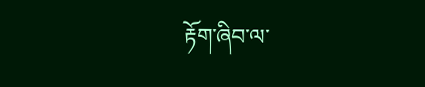རྟོག་ཞིབ་ལ་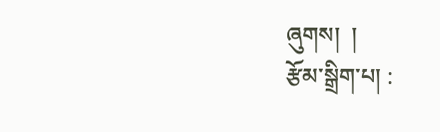ཞུགས།  །
རྩོམ་སྒྲིག་པ། :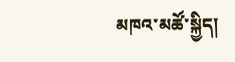མཁའ་མཚོ་སྐྱིད།